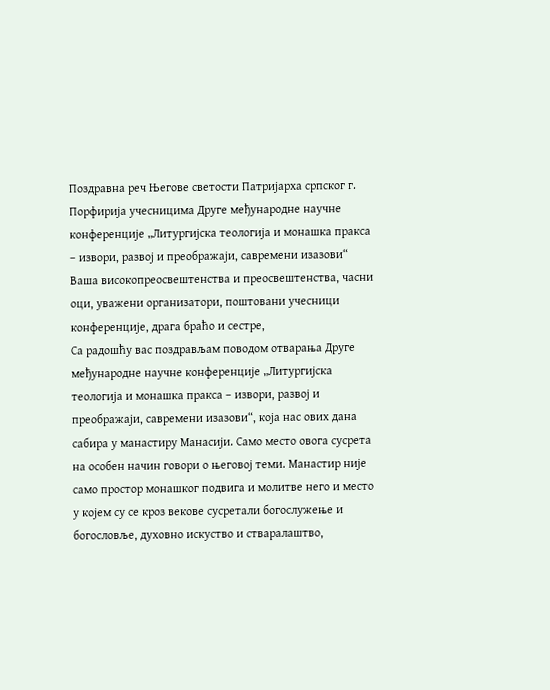Поздравна реч Његове светости Патријарха српског г. Порфирија учесницима Друге међународне научне конференције „Литургијска теологија и монашка пракса – извори, развој и преображаји, савремени изазови“
Ваша високопреосвештенства и преосвештенства, часни оци, уважени организатори, поштовани учесници конференције, драга браћо и сестре,
Са радошћу вас поздрављам поводом отварања Друге међународне научне конференције „Литургијска теологија и монашка пракса – извори, развој и преображаји, савремени изазови“, која нас ових дана сабира у манастиру Манасији. Само место овога сусрета на особен начин говори о његовој теми. Манастир није само простор монашког подвига и молитве него и место у којем су се кроз векове сусретали богослужење и богословље, духовно искуство и стваралаштво,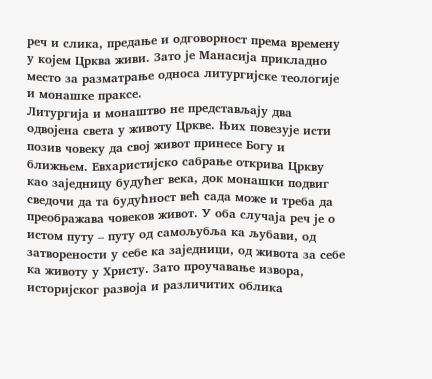реч и слика, предање и одговорност према времену у којем Црква живи. Зато је Манасија прикладно место за разматрање односа литургијске теологије и монашке праксе.
Литургија и монаштво не представљају два одвојена света у животу Цркве. Њих повезује исти позив човеку да свој живот принесе Богу и ближњем. Евхаристијско сабрање открива Цркву као заједницу будућег века, док монашки подвиг сведочи да та будућност већ сада може и треба да преображава човеков живот. У оба случаја реч је о истом путу – путу од самољубља ка љубави, од затворености у себе ка заједници, од живота за себе ка животу у Христу. Зато проучавање извора, историјског развоја и различитих облика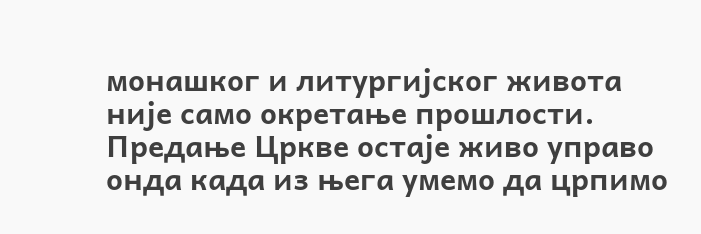монашког и литургијског живота није само окретање прошлости.
Предање Цркве остаје живо управо онда када из њега умемо да црпимо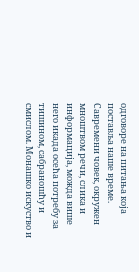одговоре на питања која поставља наше време. Савремени човек, окружен мноштвом речи, слика и информација, можда више него икада осећа потребу за тишином, сабраношћу и смислом. Монашко искуство и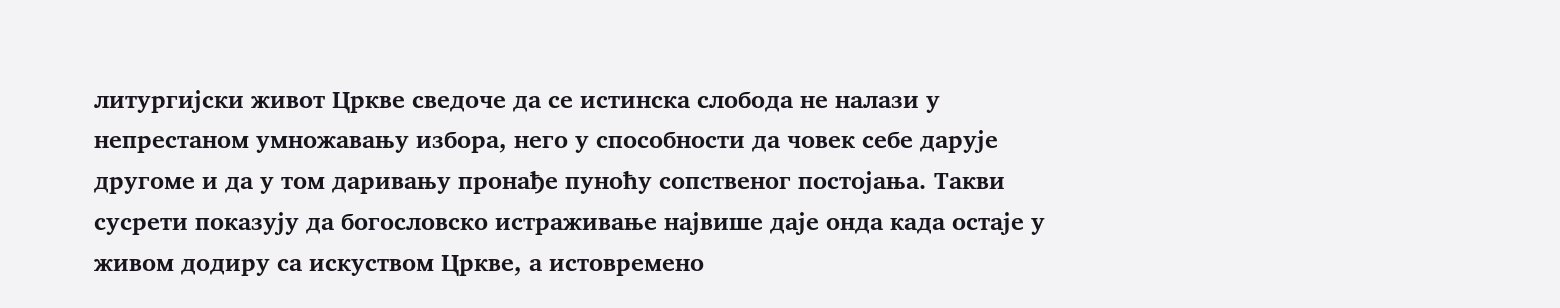литургијски живот Цркве сведоче да се истинска слобода не налази у непрестаном умножавању избора, него у способности да човек себе дарује другоме и да у том даривању пронађе пуноћу сопственог постојања. Такви сусрети показују да богословско истраживање највише даје онда када остаје у живом додиру са искуством Цркве, а истовремено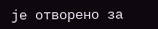је отворено за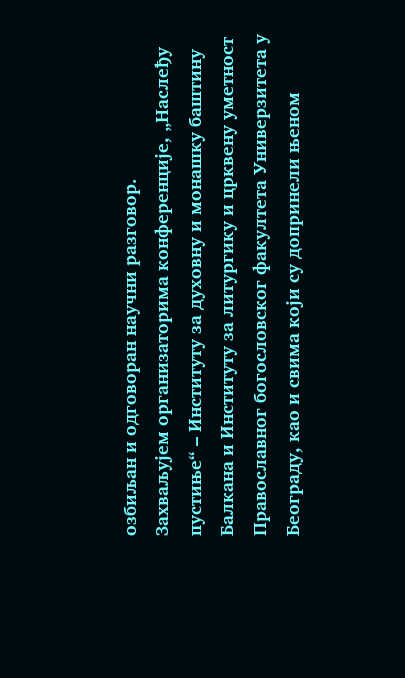озбиљан и одговоран научни разговор.
Захваљујем организаторима конференције, „Наслеђу пустиње“ – Институту за духовну и монашку баштину Балкана и Институту за литургику и црквену уметност Православног богословског факултета Универзитета у Београду, као и свима који су допринели њеном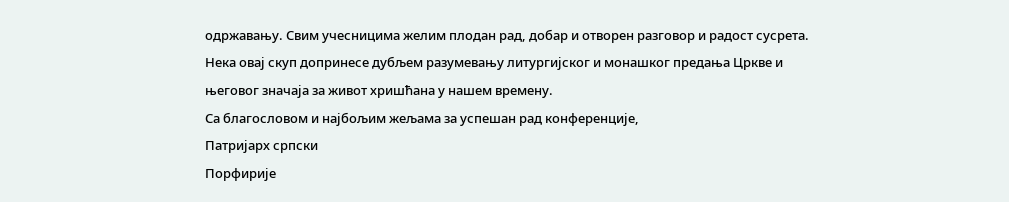одржавању. Свим учесницима желим плодан рад, добар и отворен разговор и радост сусрета. Нека овај скуп допринесе дубљем разумевању литургијског и монашког предања Цркве и његовог значаја за живот хришћана у нашем времену.
Са благословом и најбољим жељама за успешан рад конференције,
Патријарх српски
Порфирије